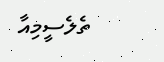ތެލެސީމިއާ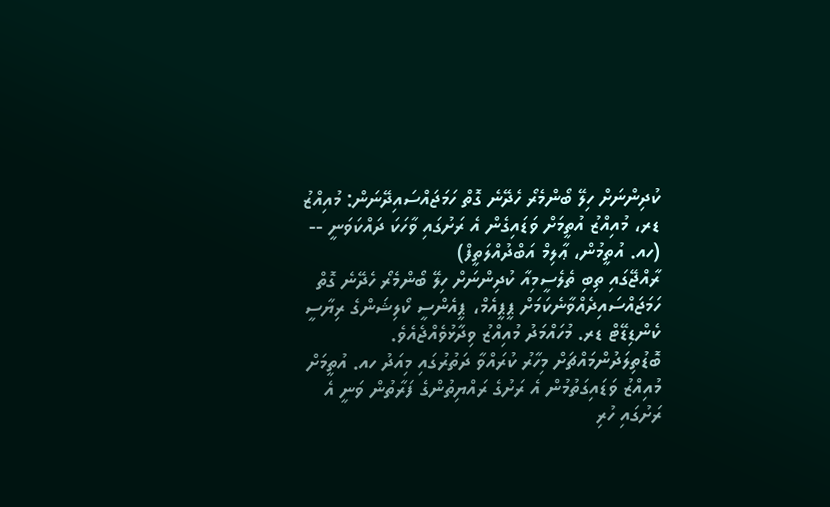ކުދިންނަށް ހިލޭ ބޯންމެރޯ ހެދޭނެ ގޮތް ހަމަޖައްސައިދޭނަން: މުއިއްޒު
ޑރ، މުއިއްޒު އުތީމަށް ވަޑައިގެން އެ ރަށުގައި ވާހަކަ ދައްކަވަނީ --
(ހއ. އުތީމުން، ޢާލިމް އަބްދުއްލަތީފް)
ރާއްޖޭގައި ތިބި ތެލެސީމިއާ ކުދިންނަށް ހިލޭ ބޯންމެރޯ ހެދޭނެ ގޮތް ހަމަޖައްސައިދެއްވާނެކަމަށް ޕީޕީއެމް، ޕީއެންސީ ކޯލިޝަންގެ ރިޔާސީ ކެންޑިޑޭޓް ޑރ. މުހައްމަދު މުއިއްޒު ވިދާޅުވެއްޖެއެވެ.
ބޮޑުތިލަދުންމައްޗަށް މިހާރު ކުރައްވާ ދަތުރުގައި މިއަދު ހއ. އުތީމަށް މުއިއްޒު ވަޑައިގަތުމުން އެ ރަށުގެ ރައްޔިތުންގެ ފަރާތުން ވަނީ އެ ރަށުގައި ހުރި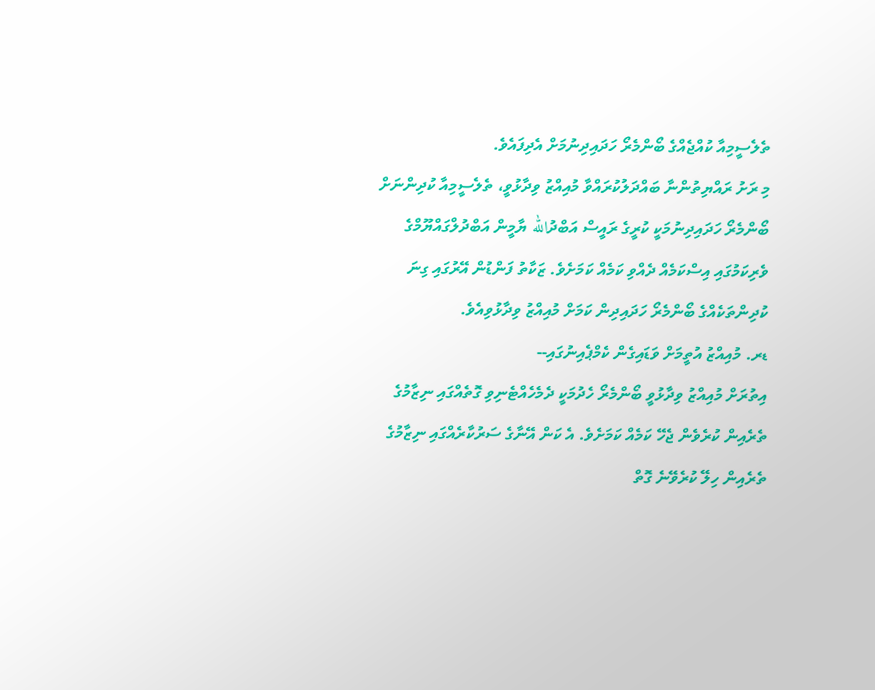ތެލެސީމިއާ ކުއްޖެއްގެ ބޯންމެރޯ ހަދައިދިނުމަށް އެދިފައެވެ.
މި ރަށު ރައްޔިތުންނާ ބައްދަލުކުރައްވާ މުއިއްޒު ވިދާޅުވީ، ތެލެސީމިއާ ކުދިންނަށް ބޯންމެރޯ ހަދައިދިނުމަކީ ކުރީގެ ރައީސް އަބްދުالله ޔާމީން އަބްދުލްގައްޔޫމްގެ ވެރިކަމުގައި އިސްކަމެއް ދެއްވި ކަމެއް ކަމަށެވެ. ޒަކާތު ފަންޑުން އޭރުގައި ގިނަ ކުދިންތަކެއްގެ ބޯންމެރޯ ހަދައިދިން ކަމަށް މުއިއްޒު ވިދާޅުވިއެވެ.
ޑރ. މުއިއްޒު އުތީމަށް ވަޑައިގެން ކެމްޕެއިނުގައި--
އިތުރަށް މުއިއްޒު ވިދާޅުވީ ބޯންމެރޯ ހެދުމަކީ ދެމެހެއްޓެނިވި ގޮތެއްގައި ނިޒާމުގެ ތެރެއިން ކުރެވެން ޖެހޭ ކަމެއް ކަމަށެވެ. އެ ކަން އޭނާގެ ސަރުކާރެއްގައި ނިޒާމުގެ ތެރެއިން ހިލޭ ކުރެވޭނެ ގޮތް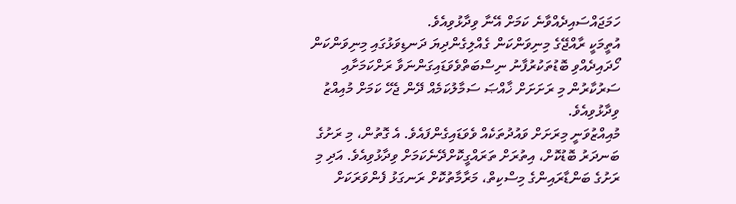ހަމަޖައްސައިދެއްވާނެ ކަމަށް އޭނާ ވިދާޅުވިއެވެ.
އުތީމަކީ ރާއްޖޭގެ މިނިވަންކަން ގެއްލިގެންދިޔަ ދަނޑިވަޅުގައި މިނިވަންކަން ހޯދައިދެއްވި ބޮޑުތަކުރުފާނު ނިސްބަތްވެވަޑައިގަންނަވާ ރަށްކަމަށާއި ސަރުކާރުން މި ރަށަށަށް ޚާއްޞަ ސަމާލުކަމެއް ދޭން ޖެހޭ ކަމަށް މުއިއްޒު ވިދާޅުވިއެވެ.
މުއިއްޒުވަނީ މިރަށަށް ވައުދުތަކެއް ވެވަޑައިގެންފައެވެ. އެ ގޮތުން، މި ރަށުގެ ބަނދަރު ބޮޑުކޮށް، އިތުރަށް ތަރައްގީކޮށްދޭނެކަމަށް ވިދާޅުވިއެވެ. އަދި މި ރަށުގެ ބަންޑާރައިންގެ މިސްކިތް، މަރާމާތުކޮށް ރަނގަޅު ފެންވަރަކަށް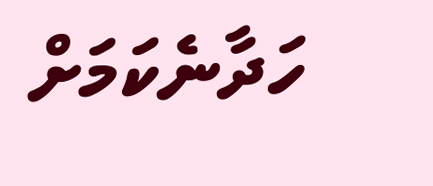ހަދާނެކަމަށް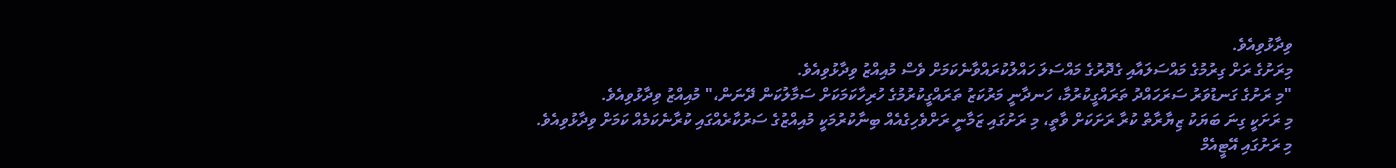ވިދާޅުވިއެވެ.
މިރަށުގެ ރަށް ގިރުމުގެ މައްސަލައާއި ގެދޮރުގެ މައްސަލަ ހައްލުކުރައްވާނެކަމަށް ވެސް މުއިއްޒު ވިދާޅުވިއެވެ.
"މި ރަށުގެ ގަނޑުވަރު ސަރަހައްދު ތަރައްގީކުރުމާ، ހަނދާނީ މަރުކަޒު ތަރައްގީކުރުމުގެ ހުރިހާކަމަކަށް ސަމާލުކަން ދޭނަން،" މުއިއްޒު ވިދާޅުވިއެވެ.
މި ރަށަކީ ގިނަ ބަޔަކު ޒިޔާރާތް ކުރާ ރަށަކަށް ވާތީ، މި ރަށުގައި ޒަމާނީ ރަށްވެހިގެއެއް ބިނާކުރުމަކީ މުއިއްޒުގެ ސަރުކާރެއްގައި ކުރާނެކަމެއް ކަމަށް ވިދާޅުވިއެވެ.
މި ރަށުގައި އޭޓީއެމް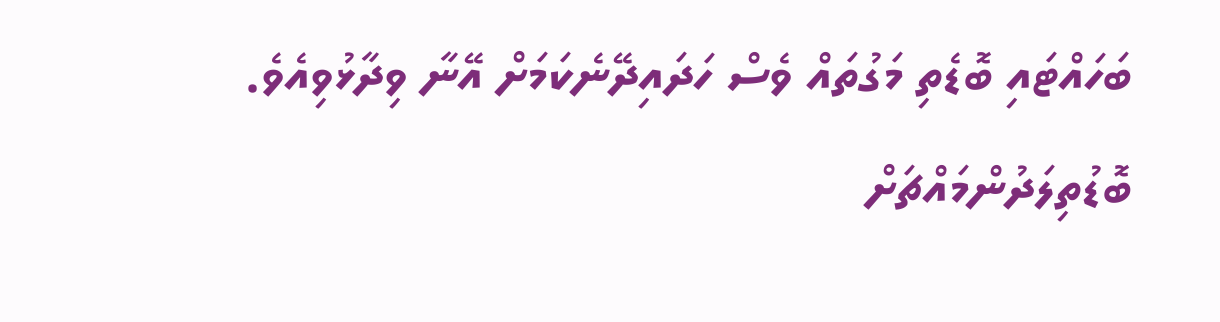ބަހައްޓައި ބޮޑެތި މަގުތައް ވެސް ހަދައިދޭނެކަމަށް އޭނާ ވިދާޅުވިއެވެ.
ބޮޑުތިލަދުންމައްޗަށް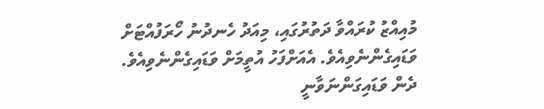މުއިއްޒު ކުރައްވާ ދަތުރުގައި، މިއަދު ހެނދުނު ހޯރަފުއްޓަށް ވަޑައިގެންނެވިއެވެ. އެއަށްފަހު އުތީމަށް ވަޑައިގެންނެވިއެވެ. ދެން ވަޑައިގަންނަވާނީ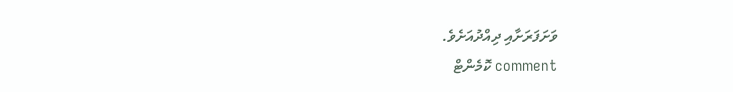ވަށަފަރަށާއި ދިއްދުއަށެވެ.
comment ކޮމެންޓް